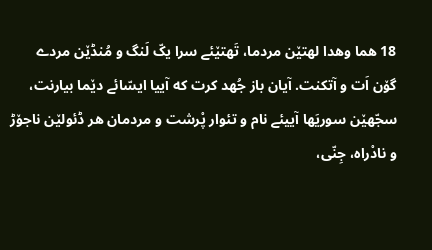18 هما وهدا لهتێن مردما، تَهتێئے سرا یکّ لَنگ و مُنڈێن مردے گۆن اَت و آتکنت. آیان باز جُهد کرت که آییا ایسّائے دێما بیارنت،
سجّهێن سوریَها آییئے نام و تئوار پْرشت و مردمان هر ڈئولێن ناجۆڑ و نادْراه، جِنّی،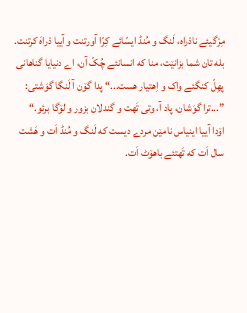مِرْگیئے نادْراه، لَنگ و مُنڈ ایسّائے کِرّا آورتنت و آییا دْراهَ کرتنت.
بله تان شما بزانێت، منا که انسانئے چُکّ آن، اے دنیایا گناهانی پهِلّ کنگئے واک و اِهتیار هست...“ پدا گۆن آ لَنگا گوَشتی: ”...ترا گوَشان، پاد آ، وتی تَهت و گندلان بزور و لۆگا برئو.“
اۆدا آییا اینیاس نامێن مردے دیست که لَنگ و مُنڈ اَت و هَشت سال اَت که تَهتئے باهۆٹ اَت.